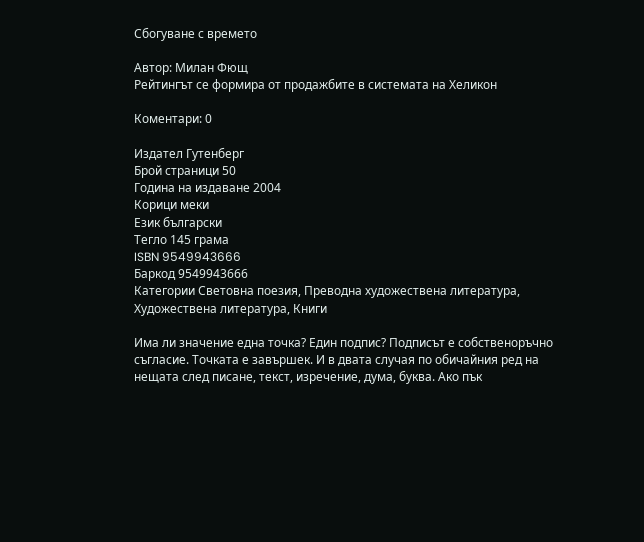Сбогуване с времето

Автор: Милан Фющ
Рейтингът се формира от продажбите в системата на Хеликон

Коментари: 0

Издател Гутенберг
Брой страници 50
Година на издаване 2004
Корици меки
Език български
Тегло 145 грама
ISBN 9549943666
Баркод 9549943666
Категории Световна поезия, Преводна художествена литература, Художествена литература, Книги

Има ли значение една точка? Един подпис? Подписът е собственоръчно съгласие. Точката е завършек. И в двата случая по обичайния ред на нещата след писане, текст, изречение, дума, буква. Ако пък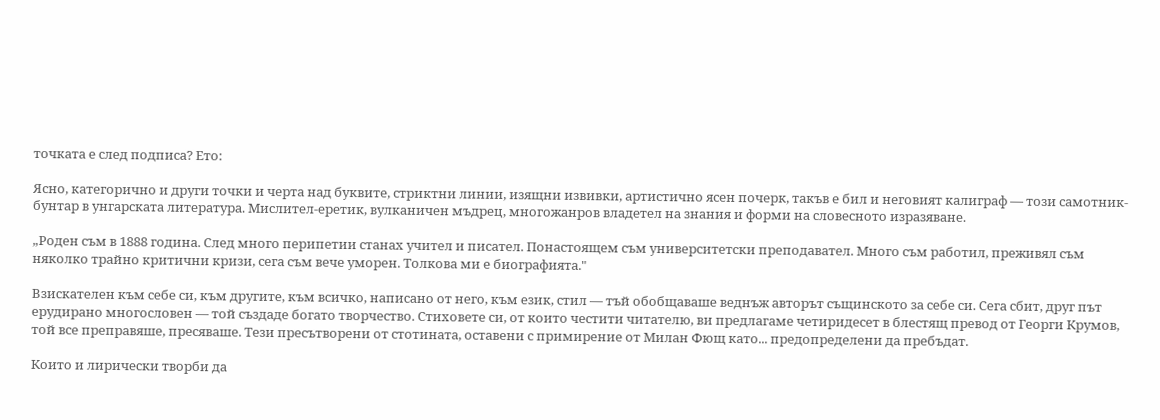точката е след подписа? Ето:

Ясно, категорично и други точки и черта над буквите, стриктни линии, изящни извивки, артистично ясен почерк, такъв е бил и неговият калиграф — този самотник-бунтар в унгарската литература. Мислител-еретик, вулканичен мъдрец, многожанров владетел на знания и форми на словесното изразяване.

„Роден съм в 1888 година. След много перипетии станах учител и писател. Понастоящем съм университетски преподавател. Много съм работил, преживял съм няколко трайно критични кризи, сега съм вече уморен. Толкова ми е биографията."

Взискателен към себе си, към другите, към всичко, написано от него, към език, стил — тъй обобщаваше веднъж авторът същинското за себе си. Сега сбит, друг път ерудирано многословен — той създаде богато творчество. Стиховете си, от които честити читателю, ви предлагаме четиридесет в блестящ превод от Георги Крумов, той все преправяше, пресяваше. Тези пресътворени от стотината, оставени с примирение от Милан Фющ като... предопределени да пребъдат.

Които и лирически творби да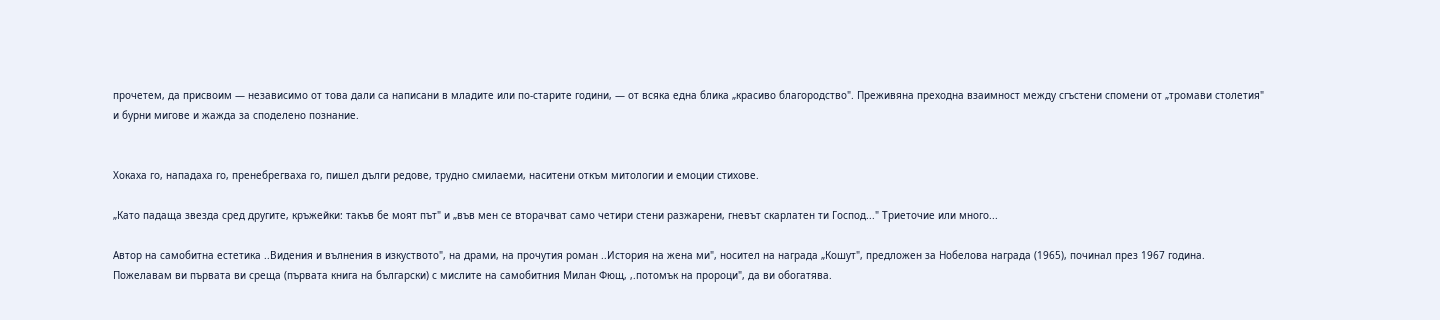прочетем, да присвоим — независимо от това дали са написани в младите или по-старите години, — от всяка една блика „красиво благородство". Преживяна преходна взаимност между сгъстени спомени от „тромави столетия" и бурни мигове и жажда за споделено познание.


Хокаха го, нападаха го, пренебрегваха го, пишел дълги редове, трудно смилаеми, наситени откъм митологии и емоции стихове.

„Като падаща звезда сред другите, кръжейки: такъв бе моят път" и „във мен се вторачват само четири стени разжарени, гневът скарлатен ти Господ..." Триеточие или много...

Автор на самобитна естетика ..Видения и вълнения в изкуството", на драми, на прочутия роман ..История на жена ми", носител на награда „Кошут", предложен за Нобелова награда (1965), починал през 1967 година. Пожелавам ви първата ви среща (първата книга на български) с мислите на самобитния Милан Фющ, ,.потомък на пророци", да ви обогатява.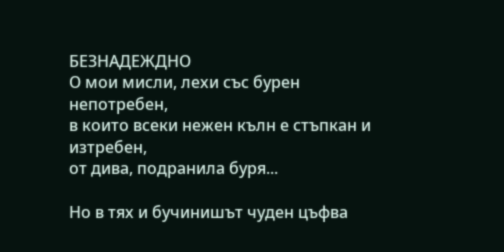БЕЗНАДЕЖДНО
О мои мисли, лехи със бурен непотребен,
в които всеки нежен кълн е стъпкан и изтребен,
от дива, подранила буря...

Но в тях и бучинишът чуден цъфва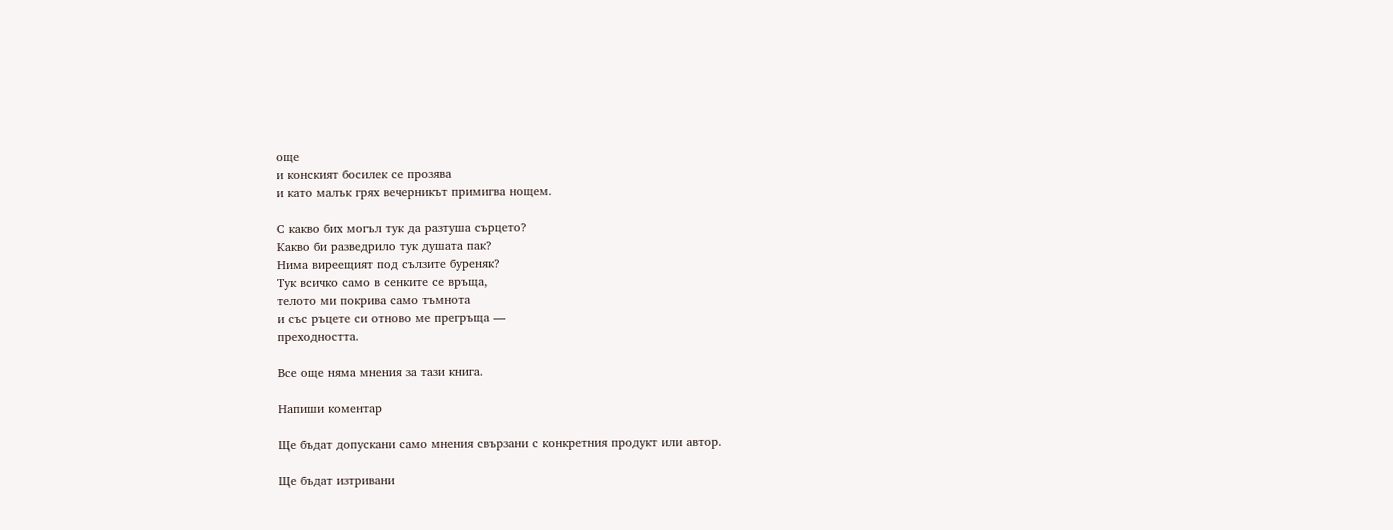още
и конският босилек се прозява
и като малък грях вечерникът примигва нощем.

С какво бих могъл тук да разтуша сърцето?
Какво би разведрило тук душата пак?
Нима виреещият под сълзите буреняк?
Тук всичко само в сенките се връща,
телото ми покрива само тъмнота
и със ръцете си отново ме прегръща —
преходността.

Все още няма мнения за тази книга.

Напиши коментар

Ще бъдат допускани само мнения свързани с конкретния продукт или автор.

Ще бъдат изтривани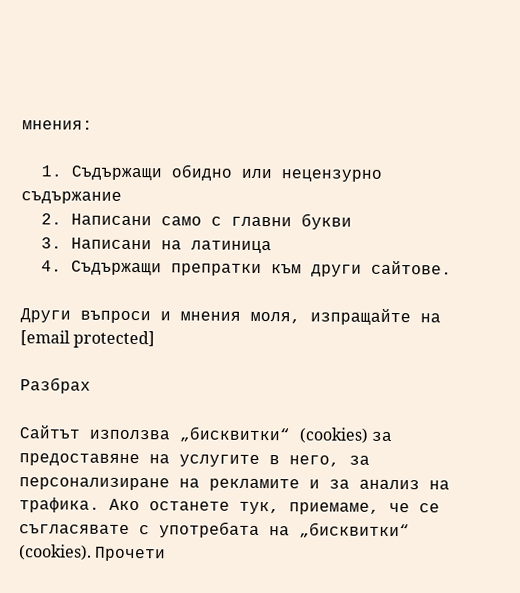мнения:

  1. Съдържащи обидно или нецензурно съдържание
  2. Написани само с главни букви
  3. Написани на латиница
  4. Съдържащи препратки към други сайтове.

Други въпроси и мнения моля, изпращайте на [email protected]

Разбрах

Сайтът използва „бисквитки“ (cookies) за предоставяне на услугите в него, за персонализиране на рекламите и за анализ на трафика. Ако останете тук, приемаме, че се съгласявате с употребата на „бисквитки“ (cookies). Прочети